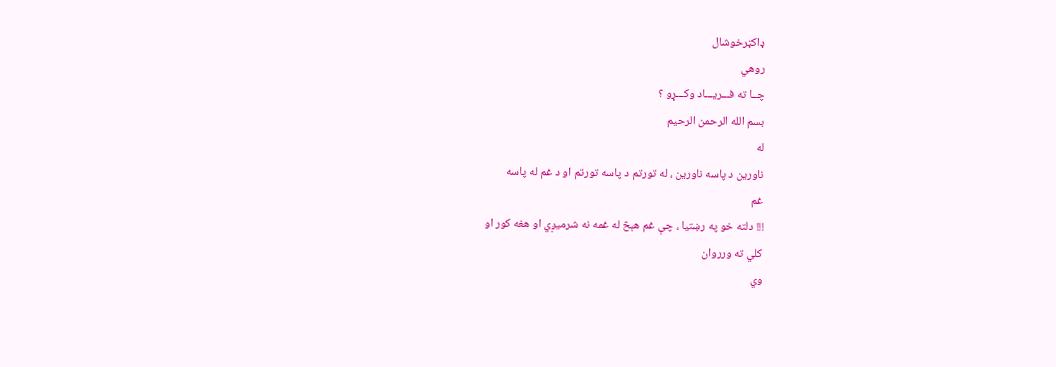ډاکټرخوشال
روهي
چــا ته فـــريـــاد وکـــړو ؟
بسم الله الرحمن الرحيم
له
ناورين د پاسه ناورين ، له تورتم د پاسه تورتم او د غم له پاسه
غم
!!! دلته خو په رښتيا ، چې غم هېڅ له غمه نه شرميږي او هغه کور او
کلي ته ورروان
وي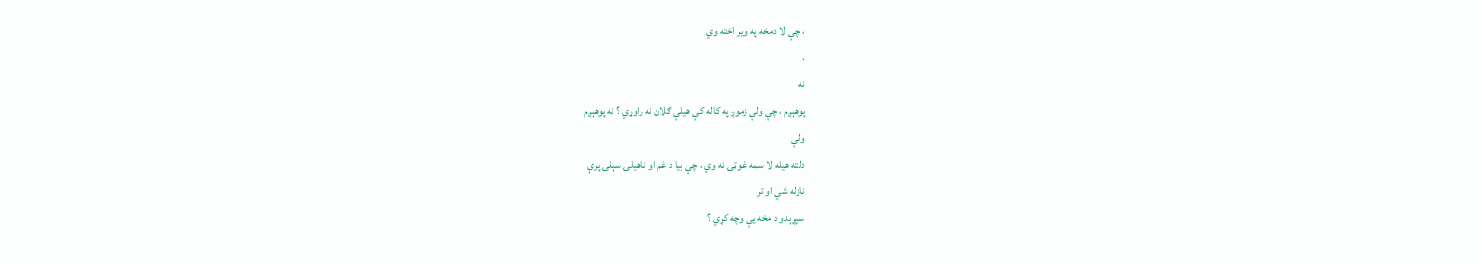، چې لا دمخه په وير اخته وي
.
نه
پوهېږم ، چې ولې زموږ په کاله کې هيلې ګلان نه راوړي ؟ نه پوهېږم
ولې
دلته هيله لا سمه غوټۍ نه وي ، چې بيا د غم او ناهيلۍ سېلۍ پرې
نازله شي او تر
سپړېدو د مخه يې وچه کړي ؟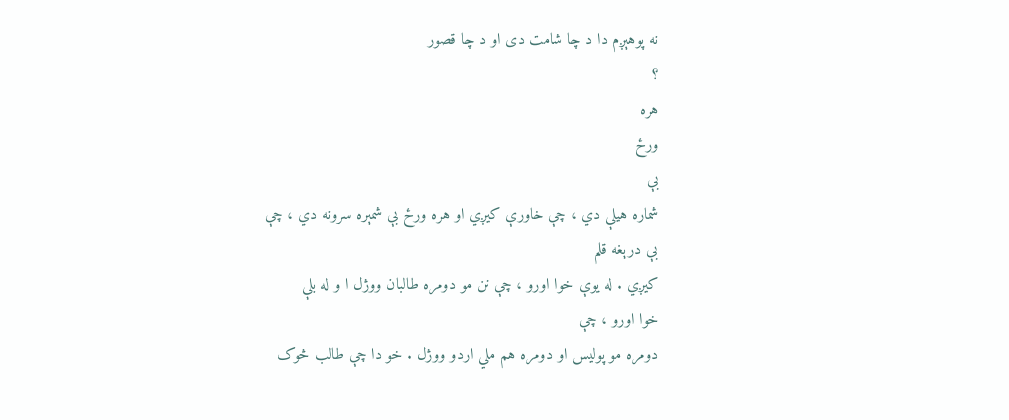نه پوهېږم دا د چا شامت دی او د چا قصور
؟
هره
ورځ
بې
شماره هيلې دي ، چې خاورې کيږي او هره ورځ بې شمېره سرونه دي ، چې
بې درېغه قلم
کيږي . له يوې خوا اورو ، چې نن مو دومره طالبان ووژل ا و له بلې
خوا اورو ، چې
دومره مو پوليس او دومره هم ملي اردو ووژل . خو دا چې طالب څوک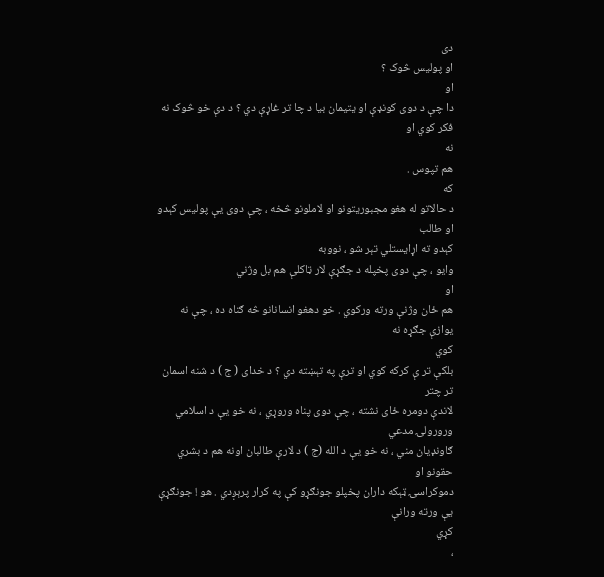دی
او پوليس څوک ؟
او
دا چې د دوی کونډې او يتيمان بيا د چا تر غاړې دي ؟ د دې خو څوک نه
فکر کوي او
نه
هم تپوس .
که
د حالاتو له هغو مجبوريتونو او لاملونو څخه ، چې دوی يې پوليس کېدو
او طالب
کېدو ته اړايستلي تېر شو ، نووبه
وايو ، چې دوی پخپله د جګړې لار ټاکلې هم بل وژني
او
هم ځان وژنې ورته ورکوي . خو دهغو انسانانو څه ګناه ده ، چې نه
يوازې جګړه نه
کوي
بلکې تر ې کرکه کوي او ترې په تېښته دي ؟ د خدای ( ج ) د شنه اسمان
تر چتر
لاندې دومره ځای نشته ، چې دوی پناه وروړي ، نه خو يې د اسلامي
ورورولۍ مدعي
ګاونډیان مني ، نه خو يې د الله (ج ) د لارې طالبان اونه هم د بشري
حقونو او
دموکراسۍ ټېکه داران پخپلو جونګړو کې په کرار پرېږدي . هو ! جونګړې
يې ورته ورانې
کړي
،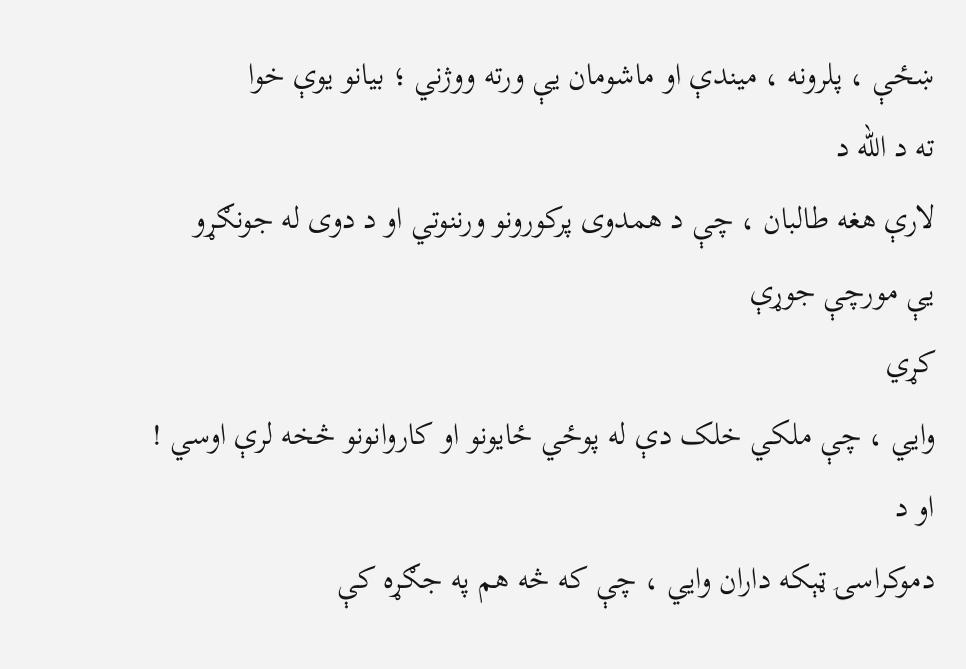ښځې ، پلرونه ، ميندې او ماشومان يې ورته ووژني ؛ بيانو يوې خوا
ته د الله د
لارې هغه طالبان ، چې د همدوی پرکورونو ورننوتي او د دوی له جونګړو
يې مورچې جوړې
کړي
وايي ، چې ملکي خلک دې له پوځي ځايونو او کاروانونو څخه لرې اوسي !
او د
دموکراسۍ ټېکه داران وايي ، چې که څه هم په جګړه کې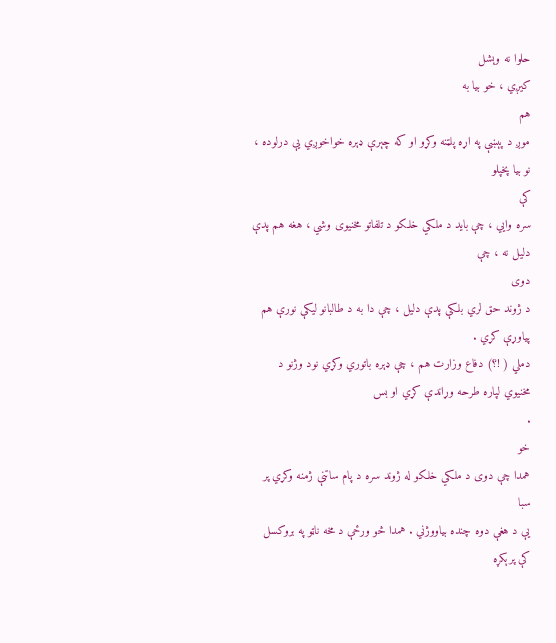حلوا نه وېشل
کيږي ، خو بيا به
هم
موږ د پېښې په اړه پلټنه وکړو او که چېرې ډېره خواخوږي يې درلوده ،
نو بيا پخپلو
کې
سره وايي ، چې بايد د ملکي خلکو د تلفاتو مخنيوی وشي ، هغه هم پدې
دليل نه ، چې
دوی
د ژوند حق لري بلکې پدې دليل ، چې دا به د طالبانو ليکې نورې هم
پياوړې کړي .
دملي ( !؟) دفاع وزارت هم ، چې ډېره باتوري وکړي نود وژنو د
مخنيوي لپاره طرحه وړاندې کړي او بس
.
خو
همدا چې دوی د ملکي خلکو له ژوند سره د پام ساتنې ژمنه وکړي پر
سبا
يې د هغې دوه چنده بياووژني . همدا څو ورځې د مخه ناټو په بروکسل
کې پرېکړه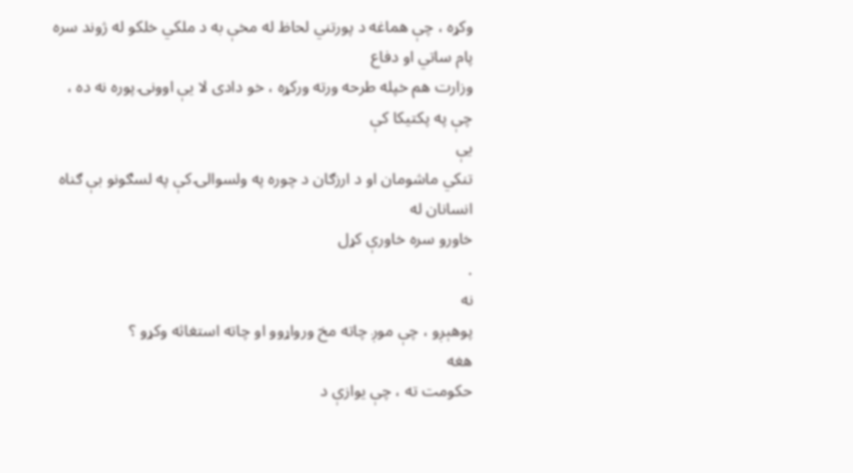وکړه ، چې هماغه د پورتني لحاظ له مخې به د ملکي خلکو له ژوند سره
پام ساتي او دفاع
وزارت هم خپله طرحه ورته ورکړه ، خو دادی لا يې اوونۍ پوره نه ده ،
چې په پکتيکا کې
يې
تنکي ماشومان او د ارزګان د چوره په ولسوالۍ کې په لسګونو بې ګناه
انسانان له
خاورو سره خاورې کړل
.
نه
پوهېږو ، چې موږ چاته مخ ورواړوو او چاته استغاثه وکړو ؟
هغه
حکومت ته ، چې يوازې د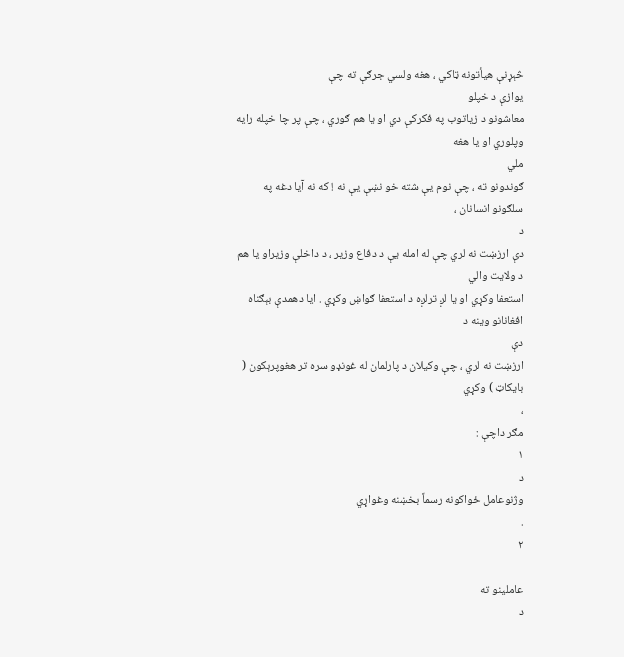څېړنې هيأتونه ټاکي ، هغه ولسي جرګې ته چې
يوازې د خپلو
معاشونو د زياتوب په فکرکې دي او يا هم ګوري ، چې پر چا خپله رايه
وپلوري او يا هغه
ملي
ګوندونو ته ، چې نوم يې شته خو نښې يې نه ! که نه آيا دغه په
سلګونو انسانان ،
د
دې ارزښت نه لري چې له امله يې د دفاع وزير ، د داخلې وزيراو يا هم
د ولايت والي
استعفا وکړي او يا لږ ترلږه د استعفا ګواښ وکړي . ايا دهمدې بېګناه
افغانانو وينه د
دې
ارزښت نه لري ، چې وکيلان د پارلمان له غونډو سره تر هغوپرېکون (
بايکاټ ) وکړي
،
مګر داچې :
۱
د
وژنوعامل ځواکونه رسماً بخښنه وغواړي
.
۲

عاملينو ته
د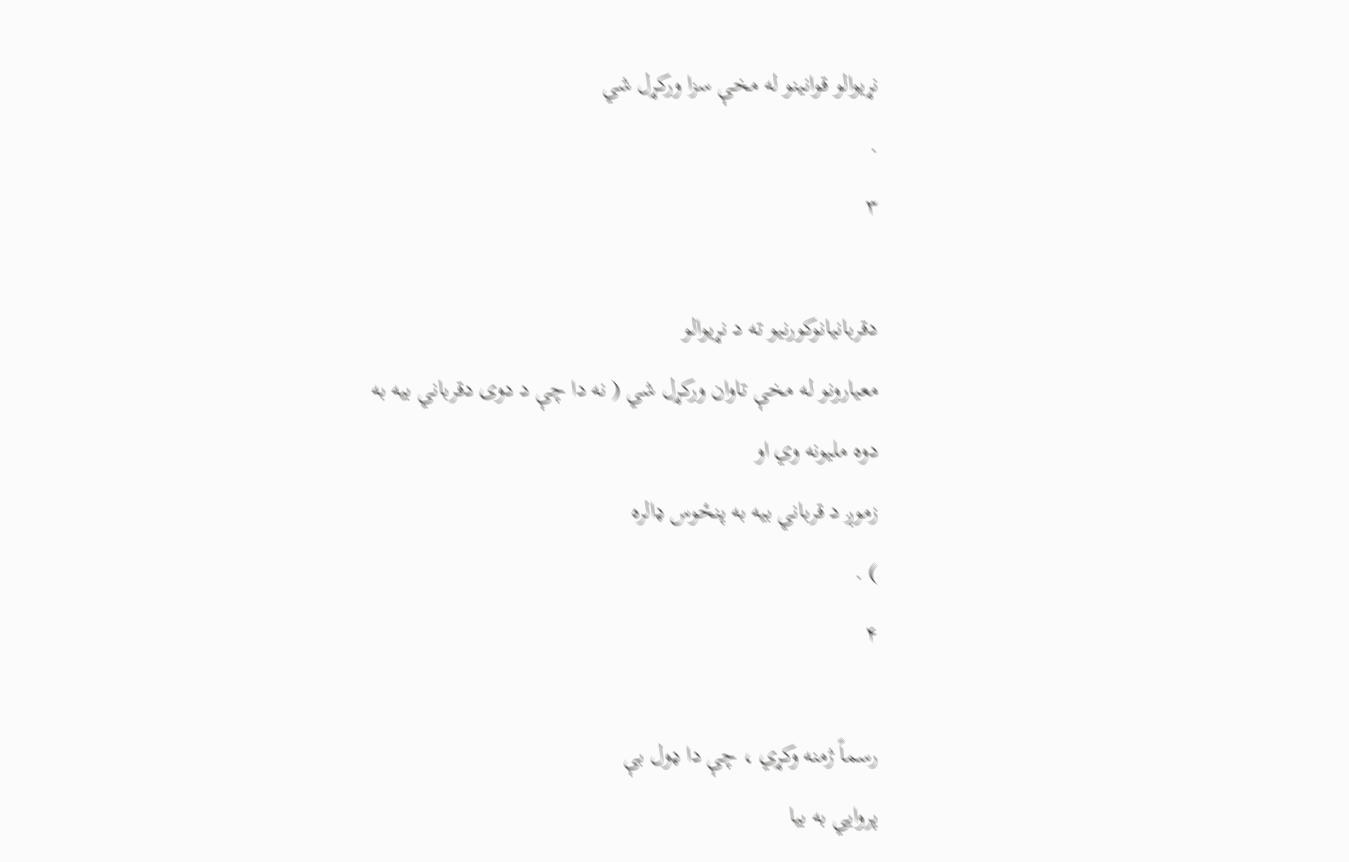نړيوالو قوانينو له مخې سزا ورکړل شي
.
۳

دقربانيانوکورنيو ته د نړيوالو
معيارونو له مخې تاوان ورکړل شي ( نه دا چې د دوی دقرباني بيه به
دوه مليونه وي او
زموږ د قرباني بيه به پنځوس ډالره
) .
۴

رسماً ژمنه وکړي ، چې دا ډول بې
پروايي به بيا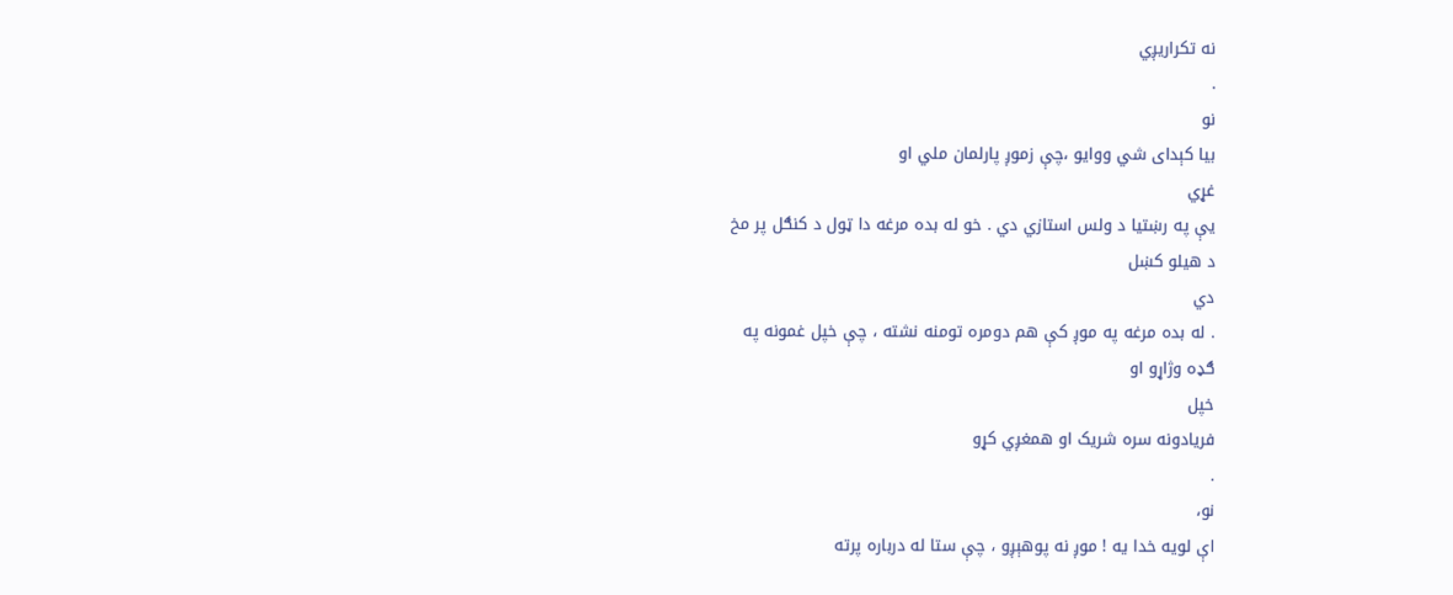نه تکراريږي
.
نو
بيا کېدای شي ووايو ،چې زموږ پارلمان ملي او
غړي
يې په رښتيا د ولس استازي دي . خو له بده مرغه دا ټول د کنګل پر مخ
د هيلو کښل
دي
. له بده مرغه په موږ کې هم دومره تومنه نشته ، چې خپل غمونه په
ګډه وژاړو او
خپل
فريادونه سره شريک او همغږي کړو
.
نو،
اې لويه خدا يه ! موږ نه پوهېږو ، چې ستا له درباره پرته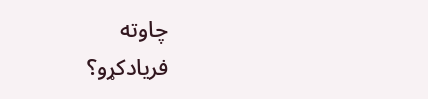چاوته
فريادکړو؟